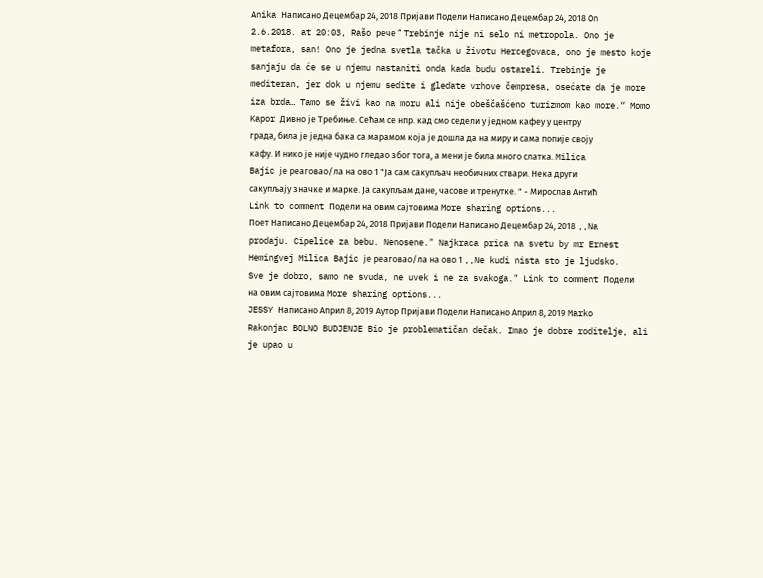Anika Написано Децембар 24, 2018 Пријави Подели Написано Децембар 24, 2018 On 2.6.2018. at 20:03, Rašo рече “ Trebinje nije ni selo ni metropola. Ono je metafora, san! Ono je jedna svetla tačka u životu Hercegovaca, ono je mesto koje sanjaju da će se u njemu nastaniti onda kada budu ostareli. Trebinje je mediteran, jer dok u njemu sedite i gledate vrhove čempresa, osećate da je more iza brda… Tamo se živi kao na moru ali nije obeščašćeno turizmom kao more.“ Momo Kapor Дивно је Требиње. Сећам се нпр. кад смо седели у једном кафеу у центру града, била је једна бака са марамом која је дошла да на миру и сама попије своју кафу. И нико је није чудно гледао због тога, а мени је била много слатка. Milica Bajic је реаговао/ла на ово 1 "Ја сам сакупљач необичних ствари. Нека други сакупљају значке и марке. Ја сакупљам дане, часове и тренутке. " - Мирослав Антић Link to comment Подели на овим сајтовима More sharing options...
Поет Написано Децембар 24, 2018 Пријави Подели Написано Децембар 24, 2018 ,,Na prodaju. Cipelice za bebu. Nenosene." Najkraca prica na svetu by mr Ernest Hemingvej Milica Bajic је реаговао/ла на ово 1 ,,Ne kudi nista sto je ljudsko. Sve je dobro, samo ne svuda, ne uvek i ne za svakoga." Link to comment Подели на овим сајтовима More sharing options...
JESSY Написано Април 8, 2019 Аутор Пријави Подели Написано Април 8, 2019 Marko Rakonjac BOLNO BUDJENJE Bio je problematičan dečak. Imao je dobre roditelje, ali je upao u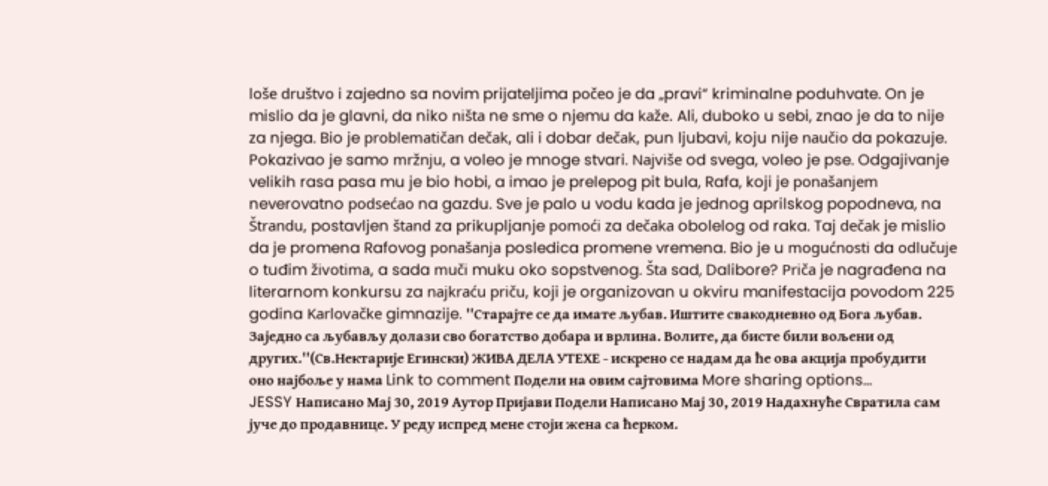loše društvo i zajedno sa novim prijateljima počeo je da „pravi“ kriminalne poduhvate. On je mislio da je glavni, da niko ništa ne sme o njemu da kaže. Ali, duboko u sebi, znao je da to nije za njega. Bio je problematičan dečak, ali i dobar dečak, pun ljubavi, koju nije naučio da pokazuje. Pokazivao je samo mržnju, a voleo je mnoge stvari. Najviše od svega, voleo je pse. Odgajivanje velikih rasa pasa mu je bio hobi, a imao je prelepog pit bula, Rafa, koji je ponašanjem neverovatno podsećao na gazdu. Sve je palo u vodu kada je jednog aprilskog popodneva, na Štrandu, postavljen štand za prikupljanje pomoći za dečaka obolelog od raka. Taj dečak je mislio da je promena Rafovog ponašanja posledica promene vremena. Bio je u mogućnosti da odlučuje o tuđim životima, a sada muči muku oko sopstvenog. Šta sad, Dalibore? Priča je nagrađena na literarnom konkursu za najkraću priču, koji je organizovan u okviru manifestacija povodom 225 godina Karlovačke gimnazije. ''Старајте се да имате љубав. Иштите свакодневно од Бога љубав. Заједно са љубављу долази сво богатство добара и врлина. Волите, да бисте били вољени од других.''(Св.Нектарије Егински) ЖИВА ДЕЛА УТЕХЕ - искрено се надам да ће ова акција пробудити оно најбоље у нама Link to comment Подели на овим сајтовима More sharing options...
JESSY Написано Мај 30, 2019 Аутор Пријави Подели Написано Мај 30, 2019 Надахнуће Свратила сам јуче до продавнице. У реду испред мене стоји жена са ћерком.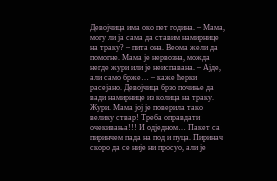Девојчица има око пет година. – Мама, могу ли ја сама да ставим намирнице на траку? – пита она. Веома жели да помогне. Мама је нервозна, можда негде жури или је неиспавана. – Ајде, али само брже… – каже ћерки расејано. Девојчица брзо почиње да вади намирнице из колица на траку. Жури. Мама јој је поверила тако велику ствар! Треба оправдати очекивања!!! И одједном… Пакет са пиринчем пада на под и пуца. Пиринач скоро да се није ни просуо, али је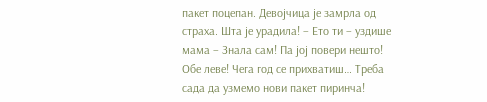пакет поцепан. Девојчица је замрла од страха. Шта је урадила! – Ето ти – уздише мама – Знала сам! Па јој повери нешто! Обе леве! Чега год се прихватиш… Треба сада да узмемо нови пакет пиринча!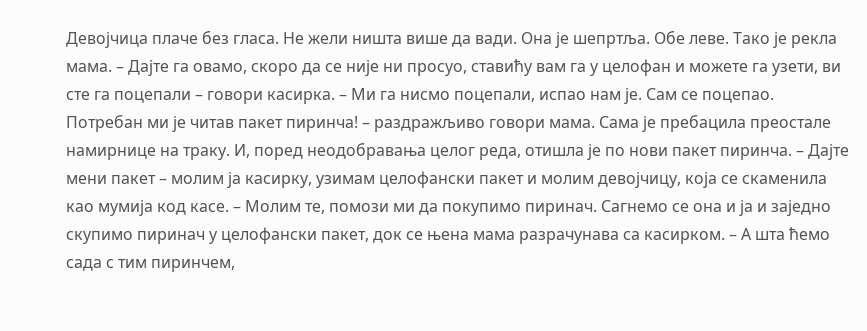Девојчица плаче без гласа. Не жели ништа више да вади. Она је шепртља. Обе леве. Тако је рекла мама. – Дајте га овамо, скоро да се није ни просуо, ставићу вам га у целофан и можете га узети, ви сте га поцепали – говори касирка. – Ми га нисмо поцепали, испао нам је. Сам се поцепао. Потребан ми је читав пакет пиринча! – раздражљиво говори мама. Сама је пребацила преостале намирнице на траку. И, поред неодобравања целог реда, отишла је по нови пакет пиринча. – Дајте мени пакет – молим ја касирку, узимам целофански пакет и молим девојчицу, која се скаменила као мумија код касе. – Молим те, помози ми да покупимо пиринач. Сагнемо се она и ја и заједно скупимо пиринач у целофански пакет, док се њена мама разрачунава са касирком. – А шта ћемо сада с тим пиринчем,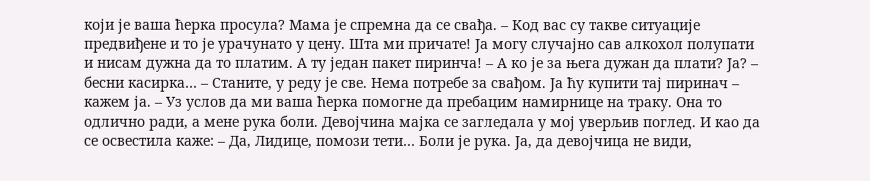који је ваша ћерка просула? Мама је спремна да се свађа. – Код вас су такве ситуације предвиђене и то је урачунато у цену. Шта ми причате! Ја могу случајно сав алкохол полупати и нисам дужна да то платим. А ту један пакет пиринча! – А ко је за њега дужан да плати? Ја? – бесни касирка… – Станите, у реду је све. Нема потребе за свађом. Ја ћу купити тај пиринач – кажем ја. – Уз услов да ми ваша ћерка помогне да пребацим намирнице на траку. Она то одлично ради, а мене рука боли. Девојчина мајка се загледала у мој уверљив поглед. И као да се освестила каже: – Да, Лидице, помози тети… Боли је рука. Ја, да девојчица не види,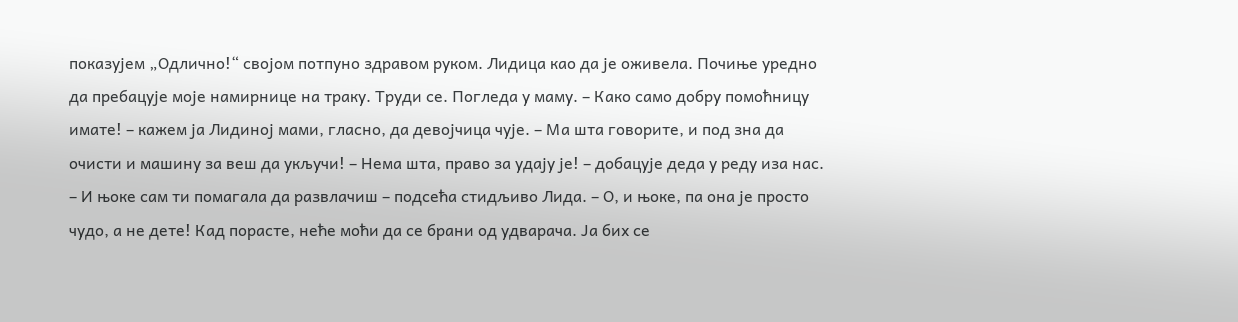показујем „Одлично!“ својом потпуно здравом руком. Лидица као да је оживела. Почиње уредно да пребацује моје намирнице на траку. Труди се. Погледа у маму. – Како само добру помоћницу имате! – кажем ја Лидиној мами, гласно, да девојчица чује. – Ма шта говорите, и под зна да очисти и машину за веш да укључи! – Нема шта, право за удају је! – добацује деда у реду иза нас. – И њоке сам ти помагала да развлачиш – подсећа стидљиво Лида. – О, и њоке, па она је просто чудо, а не дете! Кад порасте, неће моћи да се брани од удварача. Ја бих се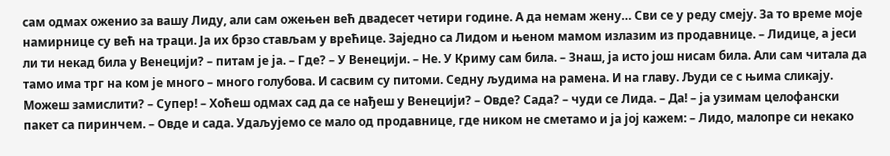сам одмах оженио за вашу Лиду, али сам ожењен већ двадесет четири године. А да немам жену… Сви се у реду смеју. За то време моје намирнице су већ на траци. Ја их брзо стављам у врећице. Заједно са Лидом и њеном мамом излазим из продавнице. – Лидице, а јеси ли ти некад била у Венецији? – питам је ја. – Где? – У Венецији. – Не. У Криму сам била. – Знаш, ја исто још нисам била. Али сам читала да тамо има трг на ком је много – много голубова. И сасвим су питоми. Седну људима на рамена. И на главу. Људи се с њима сликају. Можеш замислити? – Супер! – Хоћеш одмах сад да се нађеш у Венецији? – Овде? Сада? – чуди се Лида. – Да! – ја узимам целофански пакет са пиринчем. – Овде и сада. Удаљујемо се мало од продавнице, где ником не сметамо и ја јој кажем: – Лидо, малопре си некако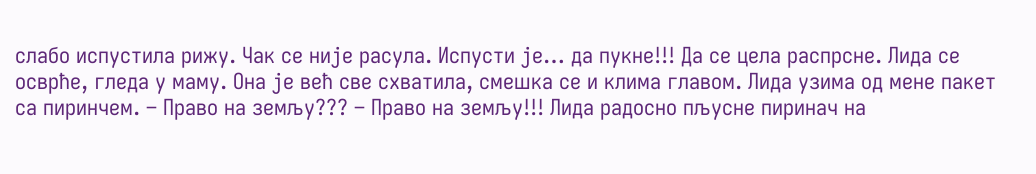слабо испустила рижу. Чак се није расула. Испусти је… да пукне!!! Да се цела распрсне. Лида се осврће, гледа у маму. Она је већ све схватила, смешка се и клима главом. Лида узима од мене пакет са пиринчем. – Право на земљу??? – Право на земљу!!! Лида радосно пљусне пиринач на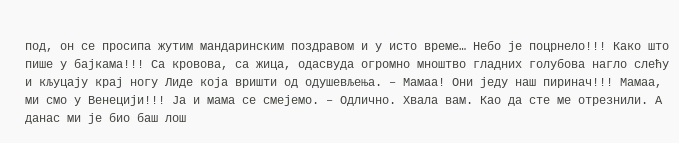под, он се просипа жутим мандаринским поздравом и у исто време… Небо је поцрнело!!! Како што пише у бајкама!!! Са кровова, са жица, одасвуда огромно мноштво гладних голубова нагло слећу и кљуцају крај ногу Лиде која вришти од одушевљења. – Мамаа! Они једу наш пиринач!!! Мамаа, ми смо у Венецији!!! Ја и мама се смејемо. – Одлично. Хвала вам. Као да сте ме отрезнили. А данас ми је био баш лош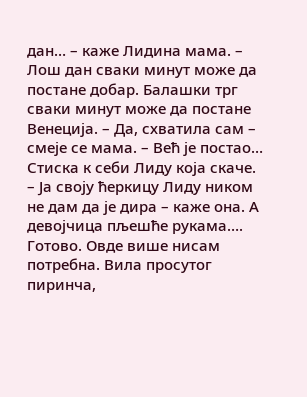дан… – каже Лидина мама. – Лош дан сваки минут може да постане добар. Балашки трг сваки минут може да постане Венеција. – Да, схватила сам – смеје се мама. – Већ је постао… Стиска к себи Лиду која скаче. – Ја своју ћеркицу Лиду ником не дам да је дира – каже она. А девојчица пљешће рукама…. Готово. Овде више нисам потребна. Вила просутог пиринча,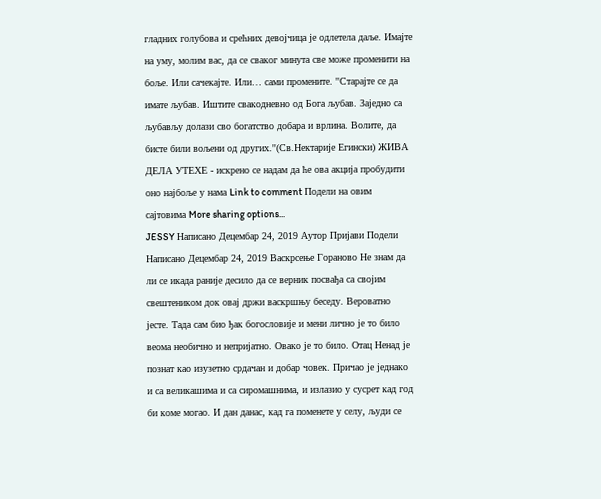гладних голубова и срећних девојчица је одлетела даље. Имајте на уму, молим вас, да се сваког минута све може променити на боље. Или сачекајте. Или… сами промените. ''Старајте се да имате љубав. Иштите свакодневно од Бога љубав. Заједно са љубављу долази сво богатство добара и врлина. Волите, да бисте били вољени од других.''(Св.Нектарије Егински) ЖИВА ДЕЛА УТЕХЕ - искрено се надам да ће ова акција пробудити оно најбоље у нама Link to comment Подели на овим сајтовима More sharing options...
JESSY Написано Децембар 24, 2019 Аутор Пријави Подели Написано Децембар 24, 2019 Васкрсење Гораново Не знам да ли се икада раније десило да се верник посвађа са својим свештеником док овај држи васкршњу беседу. Вероватно јесте. Тада сам био ђак богословије и мени лично је то било веома необично и непријатно. Овако је то било. Отац Ненад је познат као изузетно срдачан и добар човек. Причао је једнако и са великашима и са сиромашнима, и излазио у сусрет кад год би коме могао. И дан данас, кад га поменете у селу, људи се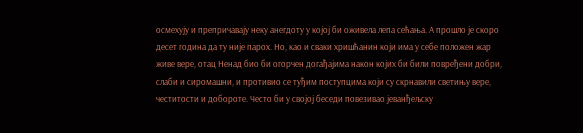осмехују и препричавају неку анегдоту у којој би оживела лепа сећања. А прошло је скоро десет година да ту није парох. Но, као и сваки хришћанин који има у себе положен жар живе вере, отац Ненад био би огорчен догађајима након којих би били повређени добри, слаби и сиромашни, и противио се туђим поступцима који су скрнавили светињу вере, честитости и добороте. Често би у својој беседи повезивао јеванђељску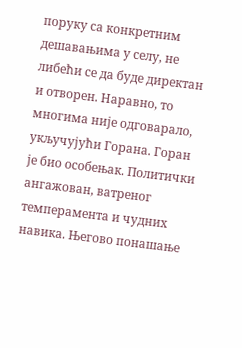поруку са конкретним дешавањима у селу, не либећи се да буде директан и отворен. Наравно, то многима није одговарало, укључујући Горана. Горан је био особењак. Политички ангажован, ватреног темперамента и чудних навика. Његово понашање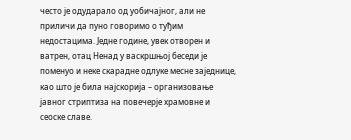често је одударало од уобичајног, али не приличи да пуно говоримо о туђим недостацима. Једне године, увек отворен и ватрен, отац Ненад у васкршњој беседи је поменуо и неке скарадне одлуке месне заједнице, као што је била најскорија – организовање јавног стриптиза на повечерје храмовне и сеоске славе.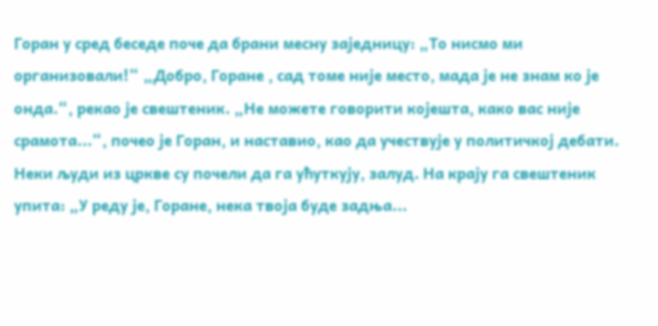Горан у сред беседе поче да брани месну заједницу: „То нисмо ми организовали!“ „Добро, Горане , сад томе није место, мада је не знам ко је онда.“, рекао је свештеник. „Не можете говорити којешта, како вас није срамота...“, почео је Горан, и наставио, као да учествује у политичкој дебати. Неки људи из цркве су почели да га ућуткују, залуд. На крају га свештеник упита: „У реду је, Горане, нека твоја буде задња...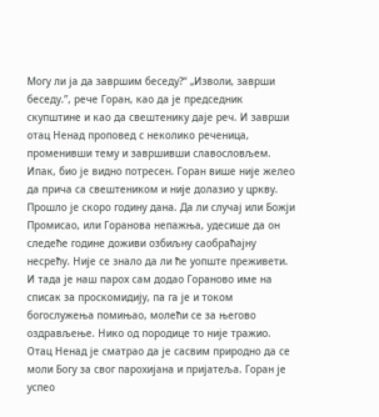Могу ли ја да завршим беседу?“ „Изволи, заврши беседу.”, рече Горан, као да је председник скупштине и као да свештенику даје реч. И заврши отац Ненад проповед с неколико реченица, променивши тему и завршивши славословљем. Ипак, био је видно потресен. Горан више није желео да прича са свештеником и није долазио у цркву. Прошло је скоро годину дана. Да ли случај или Божји Промисао, или Горанова непажња, удесише да он следеће године доживи озбиљну саобраћајну несрећу. Није се знало да ли ће уопште преживети. И тада је наш парох сам додао Гораново име на списак за проскомидију, па га је и током богослужења помињао, молећи се за његово оздрављење. Нико од породице то није тражио. Отац Ненад је сматрао да је сасвим природно да се моли Богу за свог парохијана и пријатеља. Горан је успео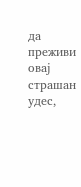да преживи овај страшан удес,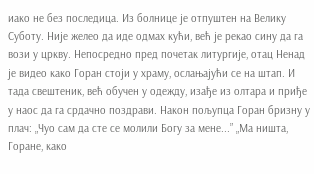иако не без последица. Из болнице је отпуштен на Велику Суботу. Није желео да иде одмах кући, већ је рекао сину да га вози у цркву. Непосредно пред почетак литургије, отац Ненад је видео како Горан стоји у храму, ослањајући се на штап. И тада свештеник, већ обучен у одежду, изађе из олтара и приђе у наос да га срдачно поздрави. Након пољупца Горан бризну у плач: „Чуо сам да сте се молили Богу за мене...” „Ма ништа, Горане, како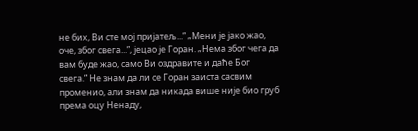не бих, Ви сте мој пријатељ...” „Мени је јако жао, оче, због свега...”, јецао је Горан. „Нема због чега да вам буде жао, само Ви оздравите и даће Бог свега.” Не знам да ли се Горан заиста сасвим променио, али знам да никада више није био груб према оцу Ненаду,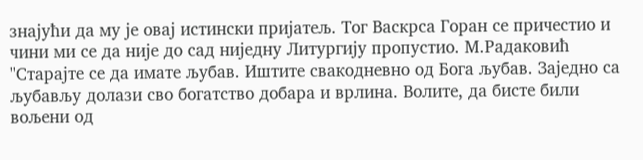знајући да му је овај истински пријатељ. Тог Васкрса Горан се причестио и чини ми се да није до сад ниједну Литургију пропустио. М.Радаковић ''Старајте се да имате љубав. Иштите свакодневно од Бога љубав. Заједно са љубављу долази сво богатство добара и врлина. Волите, да бисте били вољени од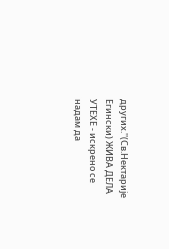других.''(Св.Нектарије Егински) ЖИВА ДЕЛА УТЕХЕ - искрено се надам да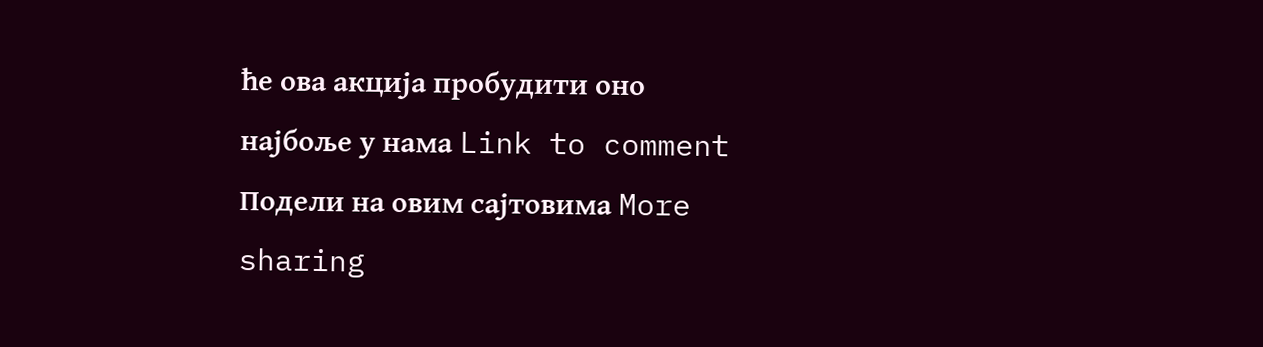ће ова акција пробудити оно најбоље у нама Link to comment Подели на овим сајтовима More sharing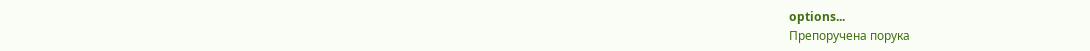options...
Препоручена порука